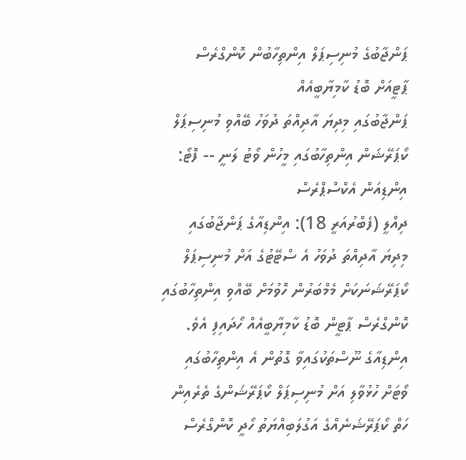ޕަންޖާބުގެ މުނިސިޕަލް އިންތިހާބުން ކޮންގްރެސް ޕާޓީއަށް ބޮޑު ކާމިޔާބީއެއް
ޕަންޖާބުގައި މިދިޔަ އާދިއްތަ ދުވަހު ބޭއްވި މުނިސިޕަލް ކޯޕަރޭޝަން އިންތިހާބުގައި މީހުން ވޯޓު ލަނީ -- ފޮޓޯ: އިންޑިއަން އެކްސްޕްރެސް
ދިއްލީ (ފެބްރުއަރީ 18): އިންޑިއާގެ ޕަންޖާބުގައި މިދިޔަ އާދިއްތަ ދުވަހު އެ ސްޓޭޓުގެ އަށް މުނިސިޕަލް ކޯޕަރޭޝަނަކަށް މެމްބަރުން ހޮވުމަށް ބޭއްވި އިންތިހާބުގައި ކޮންގްރެސް ޕާޓީން ބޮޑު ކާމިޔާބީއެއް ހޯދައިފި އެވެ.
އިންޑިއާގެ ނޫސްތަކުގައިވާ ގޮތުން އެ އިންތިހާބުގައި ވޯޓަށް ހުޅުވާލި އަށް މުނިސިޕަލް ކޯޕަރޭޝަންގެ ތެރެއިން ހަތް ކޯޕަރޭޝަނެއްގެ އަގުލަބިއްޔަތު ހޯދީ ކޮންގްރެސް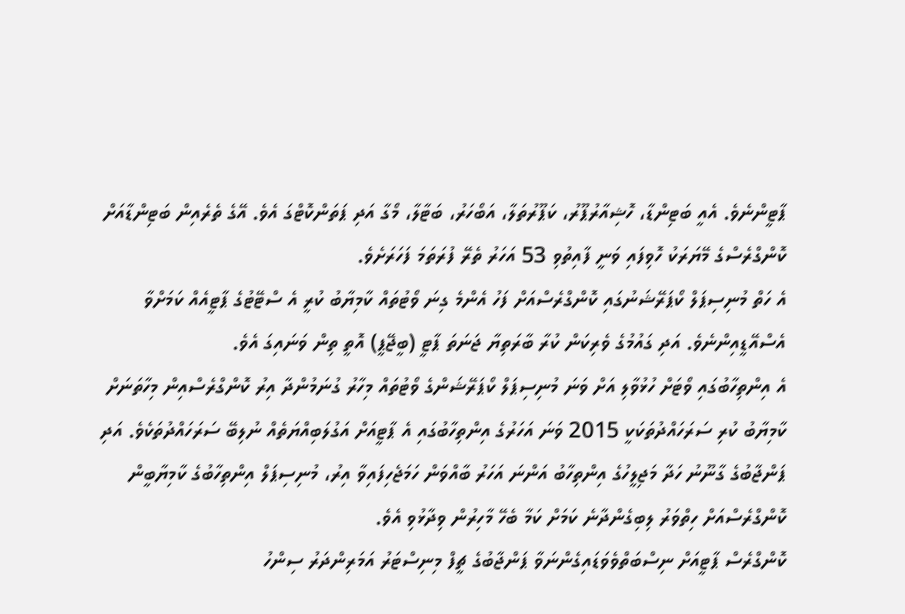ޕާޓީންނެވެ. އެއީ ބަޓިންޑާ، ހޮޝިއާރުޕޫރު، ކަޕޫރުތަލާ، އަބޯހަރު، ބަޓާލާ، މޯގާ އަދި ޕަތަންކޮޓްގަ އެވެ. އޭގެ ތެރެއިން ބަޓިންޑާއަށް ކޮންގްރެސްގެ މޭޔަރަކު ހޮވިފައި ވަނީ ފާއިތުވި 53 އަހަރު ތެރޭ ފުރަތަމަ ފަހަރަށެވެ.
އެ ހަތް މުނިސިޕަލް ކޯޕަރޭޝަނުގައި ކޮންގްރެސްއަށް ފަހު އެންމެ ގިނަ ވޯޓުތައް ކާމިޔާބު ކުރީ އެ ސްޓޭޓުގެ ޕާޓީއެއް ކަމަށްވާ އެސްއޭޑީއިންނެވެ. އަދި ގައުމުގެ ވެރިކަން ކުރާ ބާރަތިޔާ ޖަނަތަ ޕާޓީ (ބީޖޭޕީ) އޮތީ ތިން ވަނައިގަ އެވެ.
އެ އިންތިހާބުގައި ވޯޓަށް ހުޅުވާލި އަށް ވަނަ މުނިސިޕަލް ކޯޕަރޭޝަންގެ ވޯޓުތައް މިހާރު ގުނަމުންދާ އިރު ކޮންގްރެސްއިން މިހާތަނަށް ކާމިޔާބު ކުރި ސަރަހައްދުތަކަކީ 2015 ވަނަ އަހަރުގެ އިންތިހާބުގައި އެ ޕާޓީއަށް އަގުލަބިއްޔަތެއް ނުލިބޭ ސަރަހައްދުތަކެވެ. އަދި ޕަންޖާބުގެ ގާނޫނު ހަދާ މަޖިލީހުގެ އިންތިހާބު އަންނަ އަހަރު ބާއްވަން ހަމަޖެހިފައިވާ އިރު، މުނިސިޕަލް އިންތިހާބުގެ ކާމިޔާބީން ކޮންގްރެސްއަށް ހިތްވަރު ލިބިގެންދާނެ ކަމަށް ކަމާ ބެހޭ މާހިރުން ވިދާޅުވި އެވެ.
ކޮންގްރެސް ޕާޓީއަށް ނިސްބަތްވެވަޑައިގެންނަވާ ޕަންޖާބުގެ ޗީފް މިނިސްޓަރު އަމަރިންދަރު ސިންހު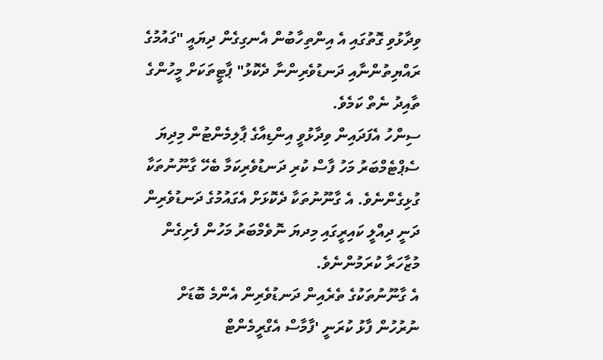ވިދާޅުވި ގޮތުގައި އެ އިންތިހާބުން އެނގިގެން ދިޔައީ "ގައުމުގެ ރައްޔިތުންނާއި ދަނޑުވެރިންނާ ދެކޮޅު" ޕާޓީތަކަށް މީހުންގެ ތާއިދު ނެތް ކަމެވެ.
ސިންހު އެފަދައިން ވިދާޅުވީ އިންޑިއާގެ ޕާލިމެންޓުން މިދިޔަ ސެޕްޓެމްބަރު މަހު ފާސް ކުރި ދަނޑުވެރިކަމާ ބެހޭ ގާނޫނުތަކާ ގުޅިގެންނެވެ. އެ ގާނޫނުތަކާ ދެކޮޅަށް އެގައުމުގެ ދަނޑުވެރިން ދަނީ ދިއްލީ ކައިރީގައި މިދޔަ ނޮވެމްބަރު މަހުން ފެށިގެން މުޒާހަރާ ކުރަމުންނެވެ.
އެ ގާނޫނުތަކުގެ ތެރެއިން ދަނޑުވެރިން އެންމެ ބޮޑަށް ނުރުހުން ފާޅު ކުރަނީ 'ފާމާސް އެގްރީމެންޓް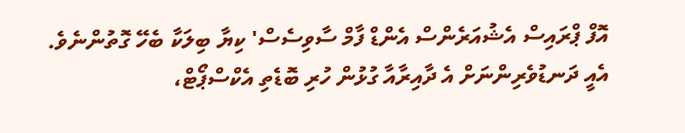އޮފް ޕްރައިސް އެޝުއަރެންސް އެންޑް ފާމް ސާވިސެސް' ކިޔާ ބިލަކާ ބެހޭ ގޮތުންނެވެ. އެއީ ދަނޑުވެރިންނަށް އެ ދާއިރާއާ ގުޅުން ހުރި ބޮޑެތި އެކްސްޕޯޓް،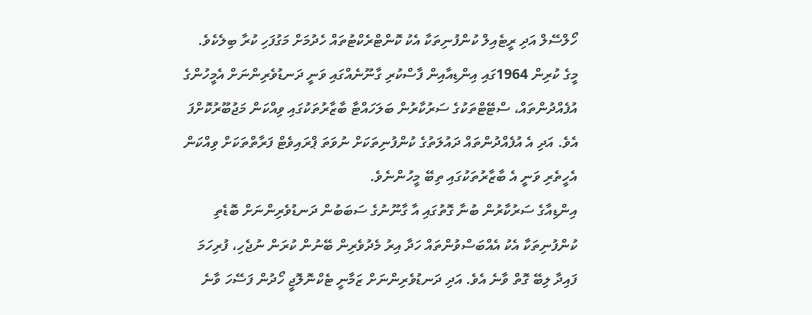ހޯލްސޭލް އަދި ރީޓެއިލް ކުންފުނިތަކާ އެކު ކޮންޓްރެކްޓުތައް ހެދުމަށް މަގުފަހި ކުރާ ބިލެކެވެ.
މީގެ ކުރިން 1964ގައި އިންޑިއާއިން ފާސްކުރި ގާނޫނެއްގައި ވަނީ ދަނޑުވެރިންނަށް އެމީހުންގެ އުފެއްދުންތައް، ސްޓޭޓްތަކުގެ ސަރުކާރުން ބަލަހައްޓާ ބާޒާރުތަކުގައި ވިއްކަން މަޖުބޫރުކޮށްފަ އެވެ. އަދި އެ އުފެއްދުންތައް ދައުލަތުގެ ކުންފުނިތަކަށް ނުވަތަ ޕްރައިވެޓް ފަރާތްތަކަށް ވިއްކަން އެހީތެރި ވަނީ އެ ބާޒާރުތަކުގައި ތިބޭ މީހުންނެވެ.
އިންޑިއާގެ ސަރުކާރުން ބުނާ ގޮތުގައި އާ ގާނޫނުގެ ސަބަބުން ދަނޑުވެރިންނަށް ބޮޑެތި ކުންފުނިތަކާ އެކު އެއްބަސްވުންތައް ހަދާ އިރު މެދުވެރިން ބޭނުން ކުރަން ނުޖެހި، ފުރިހަމަ ފައިދާ ލިބޭ ގޮތް ވާނެ އެވެ. އަދި ދަނޑުވެރިންނަށް ޒަމާނީ ޓެކްނޮލޮޖީ ހޯދުން ފަސޭހަ ވާނެ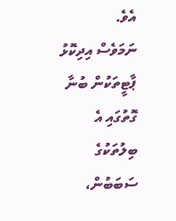އެވެ.
ނަމަވެސް އިދިކޮޅު ޕާޓީތަކުން ބުނާ ގޮތުގައި އެ ބިލުތަކުގެ ސަބަބުން،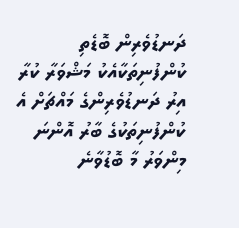ދަނޑުވެރިން ބޮޑެތި ކުންފުނިތަކާއެކު މަޝްވަރާ ކުރާ އިރު ދަނޑުވެރިންގެ މައްޗަށް އެ ކުންފުނިތަކުގެ ބާރު އޮންނަ މިންވަރު މާ ބޮޑުވާނެ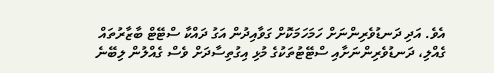އެވެ. އަދި ދަނޑުވެރިންނަށް ހަމަހަމަކޮށް ގަވާއިދުން އަގު ދައްކާ ސްޓޭޓް ބާޒާރުތައް ގެއްލި، ދަނޑުވެރިންނަށާއި ސްޓޭޓުތަކުގެ މުޅި އިގުތިސާދަށް ވެސް ގެއްލުން ލިބޭނެ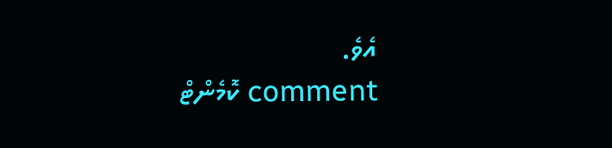އެވެ.
comment ކޮމެންޓް